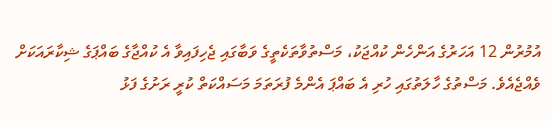އުމުރުން 12 އަހަރުގެ އަންހެން ކުއްޖަކު، މަސްތުވާތަކެތީގެ ވަބާގައި ޖެހިފައިވާ އެ ކުއްޖާގެ ބައްޕަގެ ޝިކާރައަކަށް ވެއްޖެއެވެ. މަސްތުގެ ހާލަތުގައި ހުރި އެ ބައްޕަ އެންމެ ފުރަތަމަ މަސައްކަތް ކުރީ ރަށުގެ ފަޅު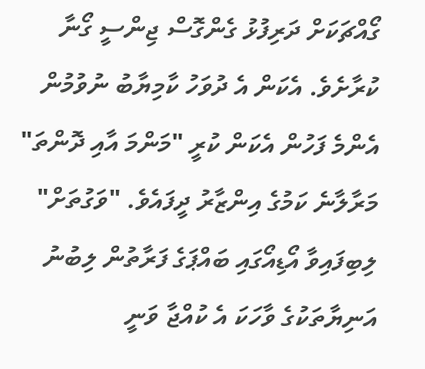ގޯއްޗަކަށް ދަރިފުޅު ގެންގޮސް ޖިންސީ ގޯނާ ކުރާށެވެ. އެކަން އެ ދުވަހު ކާމިޔާބު ނުވުމުން އެންމެ ފަހުން އެކަން ކުރީ "މަންމަ އާއި ދޮންތަ" މަރާލާނެ ކަމުގެ އިންޒާރު ދީފައެވެ. "ވަގުތަށް" ލިބިފައިވާ އޯޑިއޯގައި ބައްޕަގެ ފަރާތުން ލިބުނު އަނިޔާތަކުގެ ވާހަކަ އެ ކުއްޖާ ވަނީ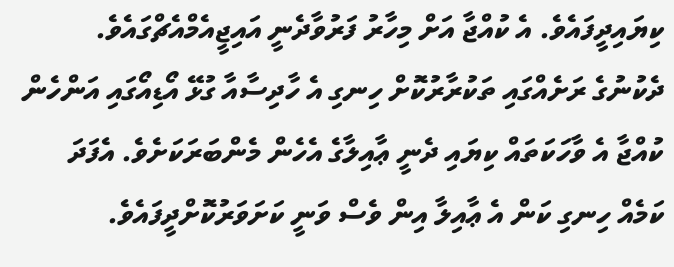ކިޔައިދީފައެވެ. އެ ކުއްޖާ އަށް މިހާރު ފަރުވާދެނީ އައިޖީއެމްއެޗްގައެވެ.
ދެކުނުގެ ރަށެއްގައި ތަކުރާރުކޮށް ހިނގި އެ ހާދިސާއާ ގުޅޭ އޯޑިއޯގައި އަންހެން ކުއްޖާ އެ ވާހަކަތައް ކިޔައި ދެނީ ޢާއިލާގެ އެހެން މެންބަރަކަށެވެ. އެފަދަ ކަމެއް ހިނގި ކަން އެ ޢާއިލާ އިން ވެސް ވަނީ ކަށަވަރުކޮށްދީފައެވެ.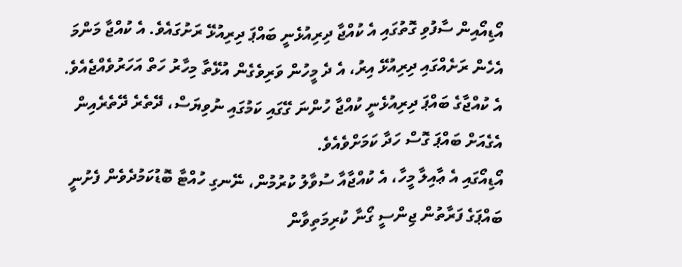އޯޑިއޯއިން ސާފުވި ގޮތުގައި އެ ކުއްޖާ ދިރިއުޅެނީ ބައްޕަ ދިރިއުޅޭ ރަށުގައެވެ. އެ ކުއްޖާ މަންމަ އެހެން ރަށެއްގައި ދިރިއުޅޭ އިރު، އެ ދެ މީހުން ވަރިވެގެން އުޅޭތާ މިހާރު ހަތް އަހަރުވެއްޖެއެވެ. އެ ކުއްޖާގެ ބައްޕަ ދިރިއުޅެނީ ކުއްޖާ ހުންނަ ގޭގައި ކަމުގައި ނުވިޔަސް، ދޭތެރެ ދޭތެރެއިން އެގެއަށް ބައްޕަ ގޮސް ހަދާ ކަމަށްވެއެވެ.
އޯޑިއޯގައި އެ ޢާއިލާ މީހާ، އެ ކުއްޖާއާ ސުވާލު ކުރުމުން، ނޭނގި ހުއްޓާ ބޮޑުކަމުދެވެން ފެށުނީ ބައްޕަގެ ފަރާތުން ޖިންސީ ގޯނާ ކުރިމަތިވާން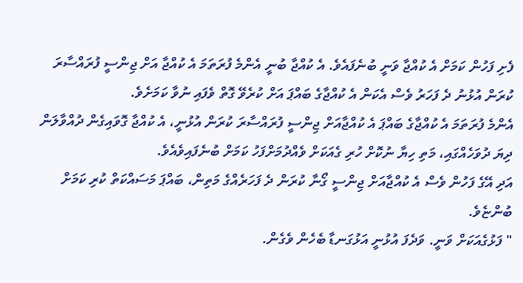ފެށި ފަހުން ކަމަށް އެ ކުއްޖާ ވަނީ ބުނެފައެވެ. އެ ކުއްޖާ ބުނީ އެންމެ ފުރަތަމަ އެ ކުއްޖާ އަށް ޖިންސީ ފުރައްސާރަ ކުރަން އުޅުނު ދެ ފަހަރު ވެސް އެކަން އެ ކުއްޖާގެ ބައްޕަ އަށް ކުރެވޭ ގޮތް ވެފައި ނުވާ ކަމަށެވެ.
އެންމެ ފުރަތަމަ އެ ކުއްޖާގެ ބައްޕަ އެ ކުއްޖާއަށް ޖިންސީ ފުރައްސާރަ ކުރަން އުޅުނީ، އެ ކުއްޖާ ގޮވައިގެން ދުއްވާލަން ދިޔަ ދުވަހެއްގައި، މަތި ހިޔާ ނުކޮށް ހުރި ގެއަކަށް ވެއްދުމަށްފަހު ކަމަށް ބުނެފައިވެއެވެ.
އަދި އޭގެ ފަހުން ވެސް އެ ކުއްޖާއަށް ޖިންސީ ގޯނާ ކުރަން ދެ ފަހަރެއްގެ މަތިން، ބައްޕަ މަސައްކަތް ކުރި ކަމަށް ބުންޏެވެ.
" ފަޅުގެއަކަށް ވަނީ. ވަދެފަ އުޅުނީ އަޅުގަނޑާ ބެހެން ވެގެން.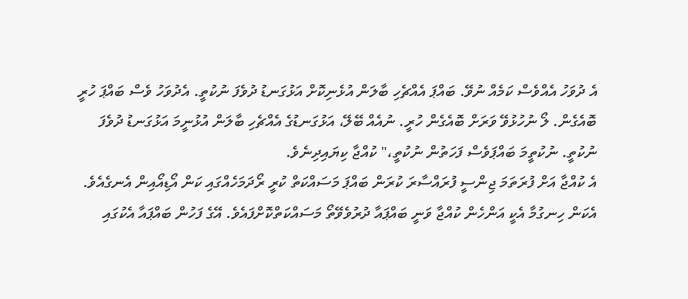އެ ދުވަހު އެއްވެސް ކަމެއް ނުވޭ. ބައްޕަ އެއްޗެހި ބާލަން އުޅެނިކޮށް އަޅުގަނޑު ދުވެފަ ނުކުތީ. އެދުވަހު ވެސް ބައްޕަ ހުރީ ބޮއެގެން. ލޯ ނުހުޅުވޭ ވަރަށް ބޮއެގެން ހުރީ. ނުއެއް ބޭލޭ، އަޅުގަނޑުގެ އެއްޗެހި ބާލަން އުޅުނީމަ އަޅުގަނޑު ދުވެފަ ނުކުތީ. ނުކުތީމަ ބައްޕަވެސް ފަހަތުން ނުކުތީ،" ކުއްޖާ ކިޔައިދިނެވެ.
އެ ކުއްޖާ އަށް ފުރަތަމަ ޖިންސީ ފުރައްސާރަ ކުރަން ބައްޕަ މަސައްކަތް ކުރީ ރޯދަމަހެއްގައި ކަން އޯޑިއޯއިން އެނގެއެވެ. އެކަން ހިނގުމާ އެކީ އަންހެން ކުއްޖާ ވަނީ ބައްޕައާ ދުރުވެވޭތޯ މަސައްކަތްކޮށްފައެވެ. އޭގެ ފަހުން ބައްޕައާ އެކުގައި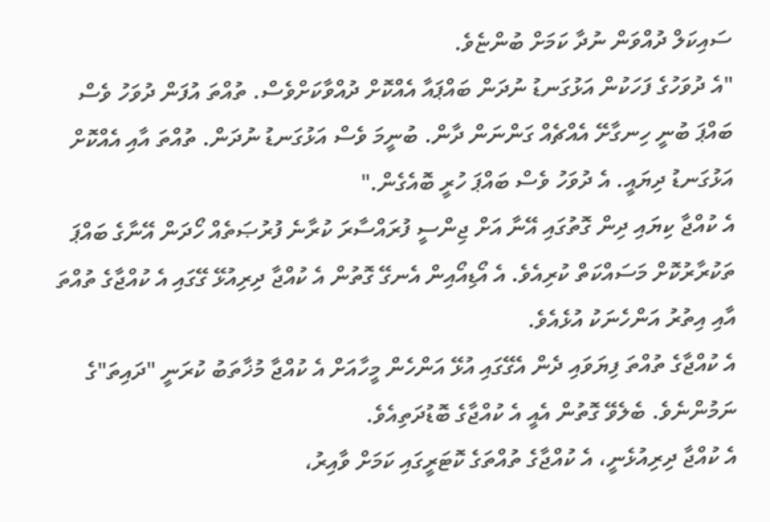ސައިކަލް ދުއްވަން ނުދާ ކަމަށް ބުންޏެވެ.
"އެ ދުވަހުގެ ފަހަކުން އަޅުގަނޑު ނުދަން ބައްޕައާ އެއްކޮށް ދުއްވާކަށްވެސް. ތުއްތަ އުފަން ދުވަހު ވެސް ބައްޕަ ބުނީ ހިނގާށޭ އެއްޗެއް ގަންނަން ދާން. ބުނީމަ ވެސް އަޅުގަނޑު ނުދަން. ތުއްތަ އާއި އެއްކޮށް އަޅުގަނޑު ދިޔައީ. އެ ދުވަހު ވެސް ބައްޕަ ހުރީ ބޮއެގެން."
އެ ކުއްޖާ ކިޔައި ދިން ގޮތުގައި އޭނާ އަށް ޖިންސީ ފުރައްސާރަ ކުރާނެ ފުރުޞަތެއް ހޯދަން އޭނާގެ ބައްޕަ ތަކުރާރުކޮށް މަސައްކަތް ކުރިއެވެ. އެ އޯޑިއޯއިން އެނގޭ ގޮތުން އެ ކުއްޖާ ދިރިއުޅޭ ގޭގައި އެ ކުއްޖާގެ ތުއްތަ އާއި އިތުރު އަންހެނަކު އުޅެއެވެ.
އެ ކުއްޖާގެ ތުއްތަ ފިޔަވައި ދެން އެގޭގައި އުޅޭ އަންހެން މީހާއަށް އެ ކުއްޖާ މުޚާތަބު ކުރަނީ "ދައިތަ"ގެ ނަމުންނެވެ. ބެލެވޭ ގޮތުން އެއީ އެ ކުއްޖާގެ ބޮޑުދަތިއެވެ.
އެ ކުއްޖާ ދިރިއުޅެނީ، އެ ކުއްޖާގެ ތުއްތަގެ ކޮޓަރީގައި ކަމަށް ވާއިރު،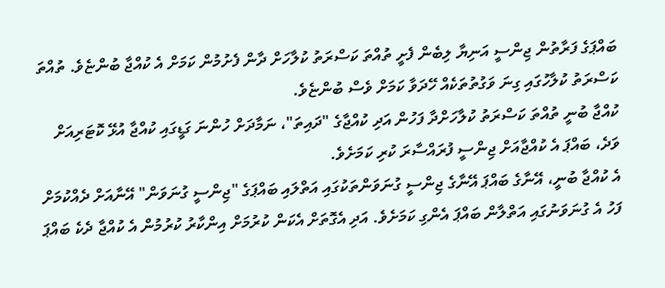ބައްޕަގެ ފަރާތުން ޖިންސީ އަނިޔާ ލިބެން ފެށީ ތުއްތަ ކަސްރަތު ކުލާހަށް ދާން ފެށުމުން ކަމަށް އެ ކުއްޖާ ބުންޏެވެ. ތުއްތަ ކަސްރަތު ކުލާހުގައި ގިނަ ވަގުތުތަކެއް ހޭދަވާ ކަމަށް ވެސް ބުންޏެވެ.
ކުއްޖާ ބުނީ ތުއްތަ ކަސްރަތު ކުލާހަށްދާ ފަހުން އަދި ކުއްޖާގެ "ދައިތަ"، ނަމާދަށް ހުންނަ ގަޑީގައި ކުއްޖާ އުޅޭ ކޮޓަރިއަށް ވަދެ، ބައްޕަ އެ ކުއްޖާއަށް ޖިންސީ ފުރައްސާރަ ކުރި ކަމަށެވެ.
އެ ކުއްޖާ ބުނީ، އޭނާގެ ބައްޕަ އޭނާގެ ޖިންސީ ގުނަވަންތަކުގައި އަތްލައި ބައްޕަގެ "ޖިންސީ ގުނަވަން" އޭނާއަށް ދެއްކުމަށް ފަހު އެ ގުނަވަނުގައި އަތްލާން ބައްޕަ އެންގި ކަމަށެވެ. އަދި އެގޮތަށް އެކަން ކުރުމަށް އިންކާރު ކުރުމުން އެ ކުއްޖާ ދެކެ ބައްޕަ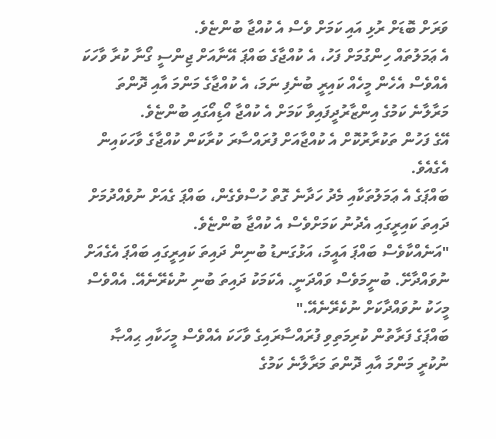ވަރަށް ބޮޑަށް ރުޅި އައި ކަމަށް ވެސް އެ ކުއްޖާ ބުންޏެވެ.
އެ ޢަމަލުތައް ހިންގުމަށް ފަހު، އެ ކުއްޖާގެ ބައްޕަ އޭނާއަށް ޖިންސީ ގޯނާ ކުރާ ވާހަކަ އެއްވެސް އެހެން މީހެއް ކައިރީ ބުނެފި ނަމަ، އެ ކުއްޖާގެ މަންމަ އާއި ދޮންތަ މަރާލާނެ ކަމުގެ އިންޒާރުދީފައިވާ ކަމަށް އެ ކުއްޖާ އޯޑިއޯގައި ބުންޏެވެ.
އޭގެ ފަހުން ތަކުރާރުކޮށް އެ ކުއްޖާއަށް ފުރައްސާރަ ކުރާކަން ކުއްޖާގެ ވާހަކައިން އެގެއެވެ.
ބައްޕަގެ އެ ޢަމަލުތަކާއި މެދު ހަދާނެ ގޮތް ހުސްވެގެން، ބައްޕަ ގެއަށް ނުވެއްދުމަށް ދައިތަ ކައިރީގައި އެދުނު ކަމަށްވެސް އެ ކުއްޖާ ބުންޏެވެ.
"އަނެއްކާވެސް ބައްޕަ އައީމަ، އަޅުގަނޑު ބުނިން ދައިތަ ކައިރީގައި ބައްޕަ އެގެއަށް ނުވައްދާށޭ. ބުނީމަވެސް ވައްދަނީ. އެކަމަކު ދައިތަ ބުނި ނުކެރޭނެއޭ. އެއްވެސް މީހަކު ނުވައްދާކަށް ނުކެރޭނެއޭ."
ބައްޕަގެ ފަރާތުން ކުރިމަތިވި ފުރައްސާރައިގެ ވާހަކަ އެއްވެސް މީހަކާއި ޙިއްޞާ ނުކުރީ މަންމަ އާއި ދޮންތަ މަރާލާނެ ކަމުގެ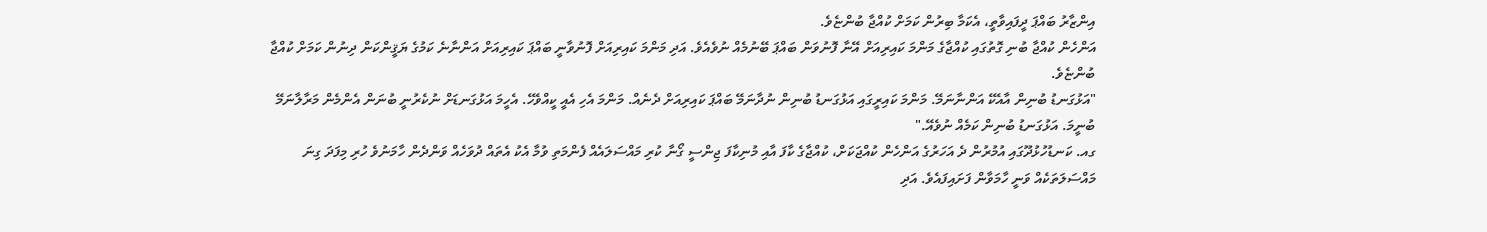އިންޒާރު ބައްޕަ ދީފައިވާތީ، އެކަމާ ބިރުން ކަމަށް ކުއްޖާ ބުންޏެވެ.
އަންހެން ކުއްޖާ ބުނި ގޮތުގައި ކުއްޖާގެ މަންމަ ކައިރިއަށް އޭނާ ފޮނުވަން ބައްޕަ ބޭނުމެއް ނުވެއެވެ. އަދި މަންމަ ކައިރިއަށް ފޮނުވާނީ ބައްޕަ ކައިރިއަށް އަންނާނެ ކަމުގެ ޔަޤީންކަން ދިނުން ކަމަށް ކުއްޖާ ބުންޏެވެ.
"އަޅުގަނޑު ބުނިން އާއެކޭ އަންނާނަމޭ. މަންމަ ކައިރީގައި އަޅުގަނޑު ބުނިން ނުދާނަމޭ ބައްޕަ ކައިރިއަށް ދެނެއް. މަންމަ އެހި އެއީ ކީއްވެހޭ. އެހީމަ އަޅުގަނޑަށް ނުކެރުނީ ބުނަން އެންމެން މަރާލާނަމޭ ބުނީމަ. އަޅުގަނޑު ބުނިން ކަމެއް ނުވެއޭ."
ގއ. ކަނޑުހުޅުދޫގައި އުމުރުން ދެ އަހަރުގެ އަންހެން ކުއްޖަކަށް، ކުއްޖާގެ ކާފަ އާއި މުނިކާފަ ޖިންސީ ގޯނާ ކުރި މައްސަލައެއް ފެންމަތި ވުމާ އެކު އެތައް ދުވަހެއް ވަންދެން ހާމަނުވެ ހުރި މިފަދަ ގިނަ މައްސަލަތަކެއް ވަނީ ހާމަވާން ފަށައިފައެވެ. އަދި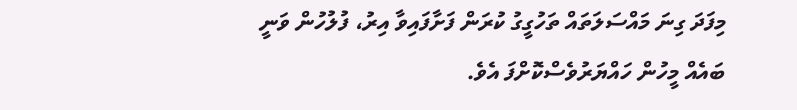މިފަދަ ގިނަ މައްސަލަތައް ތަހުގީގު ކުރަން ފަށާފައިވާ އިރު، ފުލުހުން ވަނީ ބައެއް މީހުން ހައްޔަރުވެސްކޮށްފަ އެވެ.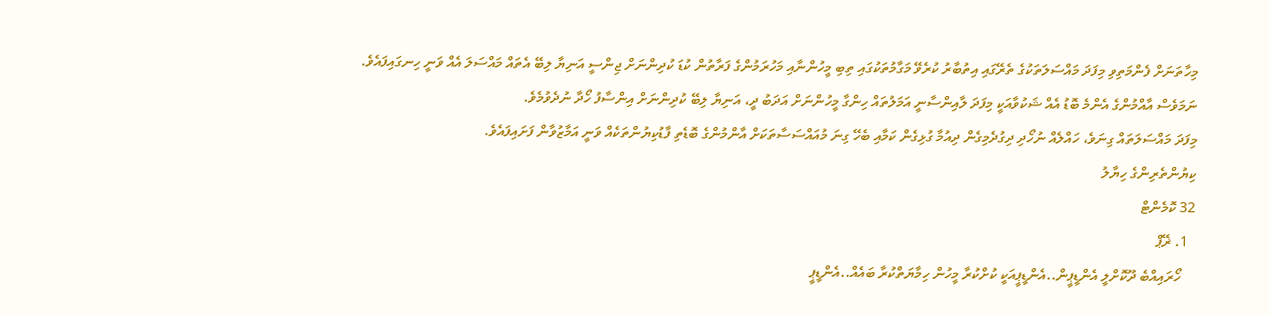މިހާތަނަށް ފެންމަތިވި މިފަދަ މައްސަލަތަކުގެ ތެރޭގައި އިތުބާރު ކުރެވޭ މަގާމުތަކުގައި ތިބި މީހުންނާއި މަހުރަމުންގެ ފަރާތުން ކުޑަ ކުދިންނަށް ޖިންސީ އަނިޔާ ލިބޭ އެތައް މައްސަލަ އެއް ވަނީ ހިނގައިފައެވެ.
ނަމަވެސް އާއްމުންގެ އެންމެ ބޮޑު އެއް ޝަކުވާއަކީ މިފަދަ ލާއިންސާނީ އަމަލުތައް ހިންގާ މީހުންނަށް އަދަބު ދީ، އަނިޔާ ލިބޭ ކުދިންނަށް އިންސާފު ހޯދާ ނުދެވުމެވެ.
މިފަދަ މައްސަލަތައް ގިނަވެ، ހައްލެއް ނުހޯދި ދިގުދެމިގެން ދިއުމާ ގުޅިގެން ކަމާއި ބެހޭ ގިނަ މުއައްސަސާތަކަށް އާންމުންގެ ބޮޑެތި ފާޑުކިޔުންތަކެއް ވަނީ އަމާޒުވާން ފަށައިފައެވެ.
ކިޔުންތެރިންގެ ހިޔާލު
32 ކޮމެންޓް
  1. ޜޭޕް
    ހޯރައިއްބެ ދޫކޮށްލީ އެންޑީޕީން..އެންޑީޕީއަކީ ކުށްކުރާ މީހުން ހިމާޔަތްކުރާ ބައެއް..އެންޑީޕީ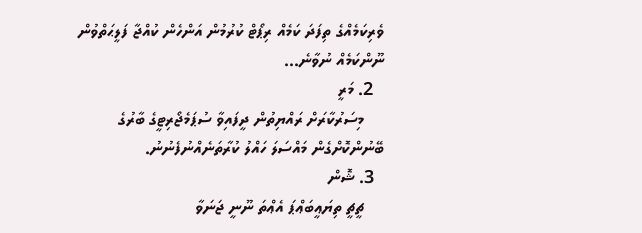ވެރިކަމެއްގެ ތިފަދަ ކަމެއް ރިޕޯޓް ކުރުމުން އަންހެން ކުއްޖާ ފަލީޙަތްވުން ނޫންކަމެއް ނުވާނެ...
  2. މަރީ
    މިސަރުކާރަށް ރައްޔިތުން ދީފައިވާ ސުޕަމެޖޯރިޓީގެ ބާރުގެ ބޭނުންކޮށްގެން މައްސަލަ ހައްލު ކުރާތަނެއްނުފެނުނު.
  3. ޝޮން
    ޗީޗީ ތިޔަޢީބަޢްޕަ އެޢްތަ ނޫނީ ޖަނަވާ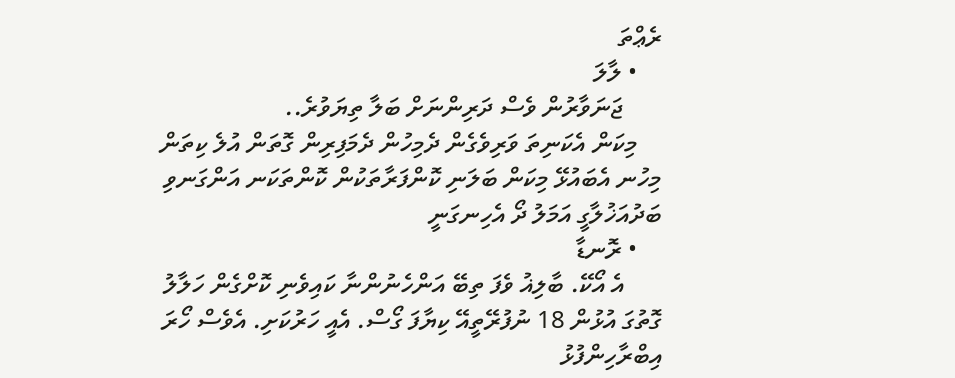ރެޢްތަ
    • ލާލަ
      ޖަނަވާރުން ވެސް ދަރިންނަށް ބަލާ ތިޔަވުރެ..
    މިކަން އެކަނިތަ ވަރިވެގެން ދެމިހުން ދެމަފިރިން ގޮތަން އުލެ ކިތަން މިހުނ އެބައުޅޭ މިކަން ބަލަނި ކޮންފަރާތަކުން ކޮންތަކަނ އަންގަނވި ބަދުއަޚުލާގީ އަމަލު ދޯ އެހިނގަނީ
    • ރޮނޑާ
      އެ އޯކޭ. ބާލިޣު ވެފަ ތިބޭ އަންހެނުންނާ ކައިވެނި ކޮށްގެން ހަލާލު ގޮތުގަ އުޅުން 18 ނުފުރޭތީއޭ ކިޔާފަ ގޯސް. އެއީ ހަރުކަށި. އެވެސް ހޯރަ އިބްރާހިންފުޅު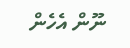ނޫން އެހެން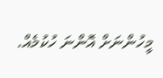މީހުންނަށް އޮންނަ ހުކުމެއް.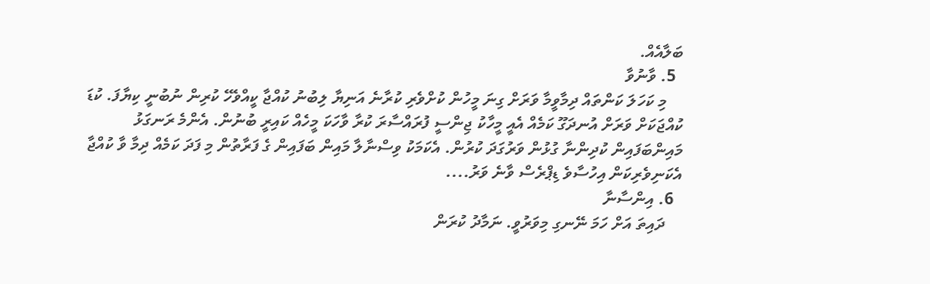ބަލާއެއް.
  5. ވާނުވާ
    މި ކަހަލަ ކަންތައް ދިމާވީމާ ވަރަށް ގިނަ މީހުން ކުށްވެރި ކުރާނެ އަނިޔާ ލިބުނު ކުއްޖާ ކީއްވެހޭ ކުރިން ނުބުނީ ކިޔާފަ. ކުޑަ ކުއްޖަކަށް ވަރަށް އުނދަގޫ ކަމެއް އެއީ މީހާކު ޖިންސީ ފުރައްސާރަ ކުރާ ވާހަކަ މީހެއް ކައިރީ ބުނުން. އެންމެ ރަނގަޅު މައިންބަފައިން ކުދިންނާ ގުޅުން ވަރުގަދަ ކުރުން. އެކަމަކު ވިސްނާލާ މައިން ބަފައިން ގެ ފަރާތުން މި ފަދަ ކަމެއް ދިމާ ވާ ކުއްޖާ އެކަނިވެރިކަން އިހުސާވެ ޑިޕްރެސް ވާނެ ވަރު....
  6. އިންސާނާ
    ދައިތަ އަށް ހަމަ ނޭނގި މިވަރުވީ. ނަމާދު ކުރަން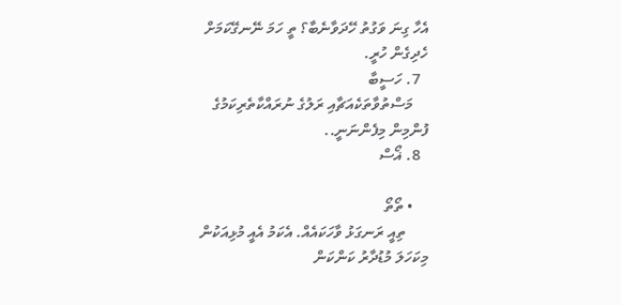އެހާ ގިނަ ވަގުތު ހޭދަވާނެބާ؟ ތީ ހަމަ ނޭނގޭކަމަށް ހެދިގެން ހުރީ.
  7. ހަސީބާ
    މަސްތުވާތަކެއަޗާއި ރަލުގެ ނުރައްކާތެރިކަމުގެ ފުންމިން މިފެންނަނީ..
  8. ޣޯސް

    • ތޯތޯ
      ތިއީ ރަނގަޅު ވާހަކައެއް. އެކަމު އެއީ މުޅިއަކުން މިކަހަލަ މުޑުދާރު ކަންކަން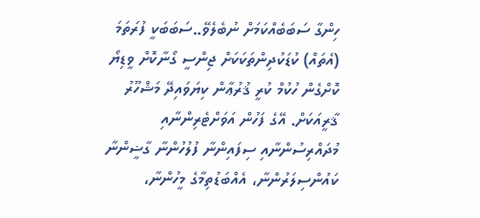ހިންގާ ސަބަބެއްކަމަށް ނުބެލެވޭ..ސަބަބަކީ ފުރަތަމަ (އެތައް) ކުޑަކުދިންތަކަކަށް ޖިންސީ ގޯނާކޮށް ވީޑިޔޯ ކޮށްގެން ހުކުމް ކުރީ ޤުރުޢާން ކިޔަވައިދޭ މަޝްހޫރު ޤާރީއަކަށް. އޭގެ ފަހުން އަވަށްޓެރިންނާއި މުދައްރިސުންނާއި ސިފައިންނާ ފުލުހުންނާ ގާޟީންނާ ކައުންސިލަރުންނާ، އެއްބަޑުތިމާގެ މީހުންނާ،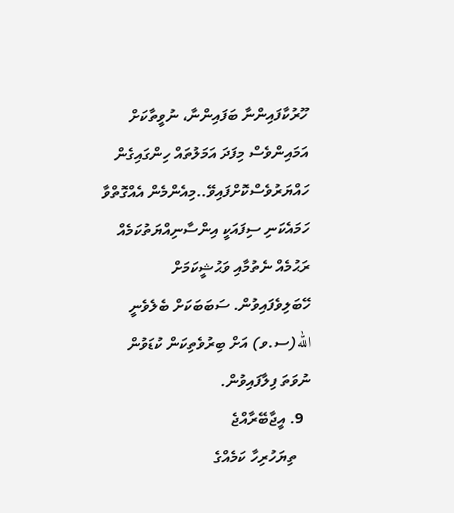ހޫރުކާފައިންނާ ބަފައިންނާ، ނުވީތާކަށް އަމައިންވެސް މިފަދަ އަމަލުތައް ހިންގައިގެން ހައްޔަރުވެސްކޮށްފައިވޭ..މިއެންމެން އެއްގޮތްވާ ހަމައެކަނި ސިފައަކީ އިންސާނިއްޔަތުކަމެއް ރަޙުމެއް ނެތުމާއި ވަޙުޝީކަމަށް ހޭބަލިވެފައިވުން. ސަބަބަކަށް ބެލެވެނީ الله(ސ.ވ) އަށް ބިރުވެތިކަން ކުޑަވުން ނުވަތަ ފިލާފައިވުން.
  9. އީޖާބޭރާއްޖެ
    ތިޔަހުރިހާ ކަމެއްގެ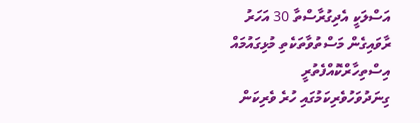އަސްލަކީ އެދިގުރާސްތާ 30 އަހަރު ރާވައިގެން މަސްތުވާތަކެތި މުޅިގައުމައް އިސްތިހާރްކޮއްފެތުރީ ގިނަދުވަހުވެރިކަމުގައި ހުރެ ވެރިކަން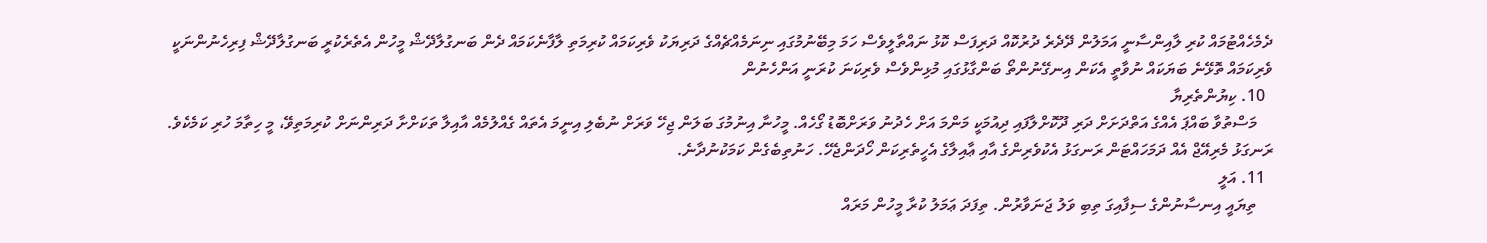ދެމެހެއްޓުމައް ކުރި ލާއިންސާނީ އަމަލުން ދޭދެރެ ދުރުކޮއް ދަރިފަސް ކޮޅު ނައްތާލީވެސް ހަމަ މިބޭނުމުގައި ނިނަމެއްޗެއްގެ ދަރިޔަކު ވެރިކަމައް ކުރިމަތި ލާފާނެކަމައް ދެން ބަނގުލާދޭޝް މީހުން އެތެރެކުރީ ބަނގުލާދޭޝް ފިރިހެނުންނަކީ ވެރިކަމައް ތޮޅޭނެ ބަޔަކައް ނުވާތީ އެކަން އިނގޭނުންތޯ ބަންގާޅުގައި މުޅިންވެސް ވެރިކަނަ ކުރަނީ އަންހެނުން
  10. ކިޔުންތެރިޔާ
    މަސްތުވާ ބައްޕަ އެއްގެ އަތްދަށަށް ދަރި ދޫކޮށްލާފައި ދިއުމަކީ މަންމަ އަށް ހެދުނު ވަރަށްބޮޑު ގޯހެއް. މީހުނާ އިނުމުގަ ބަލަން ޖިހޭ ވަރަށް ނުބެލި އިނީމަ އެތައް ގެއްލުމެއް އާއިލާ ތަކަށްށާ ދަރިންނަށް ކުރިމަތިވޭ، މީ ހިތާމަ ހުރި ކަމެކެވެ. ރަނގަޅު މެރިއޭޖް އެއް ދަމަހައްޓަން ރަނގަޅު އެކުވެރިންގެ އާއި ޢާއިލާގެ އެހީތެރިކަން ހޯދަންޖެހޭ. ހަނުތިބެގެން ކަމަކުނުދާނެ.
  11. އަލީ
    ތިޔައީ އިނސާނުންގެ ސިފާއިގަ ތިބި ވަލު ޖަނަވާރުން. ތިފަދަ ޢަމަލު ކުރާ މީހުން މަރައް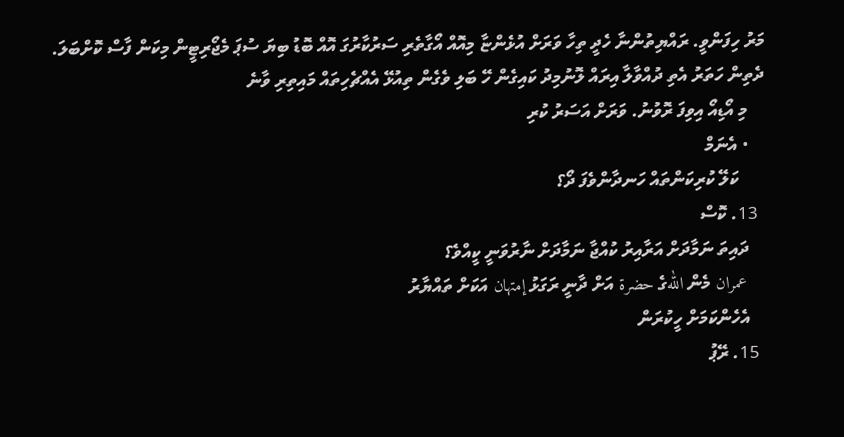މަރު ހިފަންވީ. ރައްޔިތުންނާ ހެދީ ތިހާ ވަރަށް އުޅެންޏާ މިއޮއް އޯގާތެރި ސަރުކާރުގަ އޮއް ބޮޑު ބިޔަ ސުޕަ މެޖޯރިޓީން މިކަން ފާސް ކޮށްބަލަ. ދެތިން ހަތަރު އެތި ދުއްވާލާ އިރައް ލޮނުމިދު ކައިގެން ހޭ ބަލި ވެގެން ތިއުޅޭ އެއްޗެހިތައް މައިތިރި ވާނެ
    މި އޯޑިއޯ އިވިފަ ރޮވުނު. ވަރަށް އަސަރު ކުރި
    • އެނަމް
      ކަލޭ ކުރިކަންތައް ހަނދާންވެފަ ދޯ؟
  13. ކޮސް
    ދައިތަ ނަމާދަށް އަރާއިރު ކުއްޖާ ނަމާދަށް ނާރުވަނީ ކީއްވެ؟
    عمران މެން اللهގެ حضرة އަށް ދާނީ ރަގަޅު إمتهان އަކަށް ތައްޔާރު
    އެހެންކަމަށް ހީކުރަން
  15. ރޭޕު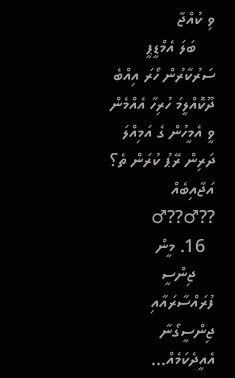ވި ކުއްޖާ
    ބަލަ އެމްޑީޕީ ސަރުކާރުން ހޯރަ އިއްބެ ދޫކޮއްލީމަ ހުރިހާ އެއްމެން ވީ އެމީހުން ގެ އަމިއްލަ ދަރިން ރޭޕު ކުރަން ތެ؟ އަޖާއިބެއް ??♂??♂
  16. މީން
    ޖިންސީ ފުރައްސާރައާއި ޖިންސީގޯނާ އެއީދެކަމެއް...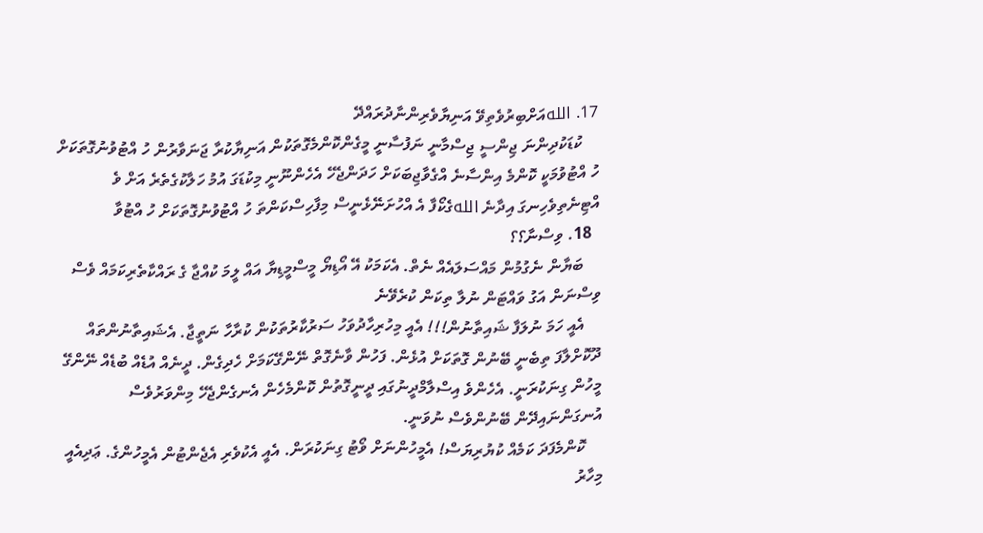17. اللهއަށްބިރުވެތިވޭ އަނިޔާވެރިންނާދުރައްދޭ
    ކުޑަކުދިންނަ ޖިންސީ ޖިސްމާނީ ނަފުސާނީ މީގެންކޮންމެގޮތަކުން އަނިޔާކުރާ ޖަނަވާރުން ހު އްޓުވުނުގޮތަކަށް ހު އްޓުވުމަކީ ކޮންމެ އިންސާނެ އްގެވާޖިބަކަށް ހަދަންޖެހޭ އެހެންނޫނީ މިކުޑަގަ އުމު ހަލާކުގެތެރެ އަށް ވެ އްޓިނެތިވެހިނގަ އިދާނެ اللهގެކޯފާ އެ އްހުށަނޭޅެނީސް މިފާހިސްކަންތަ ހު އްޓުވުނުގޮތަކަށް ހު އްޓުވާ
  18. ވިސްނާ؟؟
    ބަޔާން ނެގުމުން މައްސަލައެއް ނެތް. އެކަމަކު އޭ އޯޑިޔޯ މީސްމީޑިޔާ އައް ލީމަ ކުއްޖާ ގެ ރައްކާތެރިކަމައް ވެސް ވިސްނަން އަގު ވައްޓަން ނުލާ ތިކަން ކުރެވޭނެ
    އެއީ ހަމަ ނުލަފާ ޝައިތާނުން!!! އެއީ މިހުރިހާދުވަހު ސަރުކާރުތަކުން ކުރާހާ ނަތީޖާ. އެޝައިތާނުންތައް ދޫކޮށްލާފަ ތިބެނީ ބޭނުން ގޮތަކަށް އުޅެން. ފަހުން ވާނެގޮތް ނޭންގޭކަމަށް ހެދިގެން. ދީނެއް އުޑެއް ބުޑެއް ނޭންގޭ މީހުން ގިނަކުރަނީ. އެހެންވެ އިސްލާމްދީނުގައި ދީނީގޮތުން ކޮންމެހެން އެނގެންޖެހޭ މިންވަރުވެސް އުނގަންނައިދޭން ބޭނުންވެސް ނުވަނީ.
    ކޮންމެފަދަ ކަމެއް ކުޔުރިޔަސް! އެމީހުންނަށް ވޯޓު ގިނަކުރަން. އެއީ އެކުވެރި އެޖެންޓުން އެމީހުންގެ. ޢަދިއެއީ މިހާރު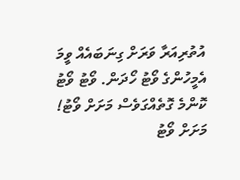އުތުރިއަރާ ވަރަށް ގިނަބައެއް ވީމަ އެމީހުންގެ ވޯޓު ހޯދަން. ވޯޓު ވޯޓު ކޮންމެ ގޮތެއްގަވެސް މަށަށް ވޯޓު! މަށަށް ވޯޓު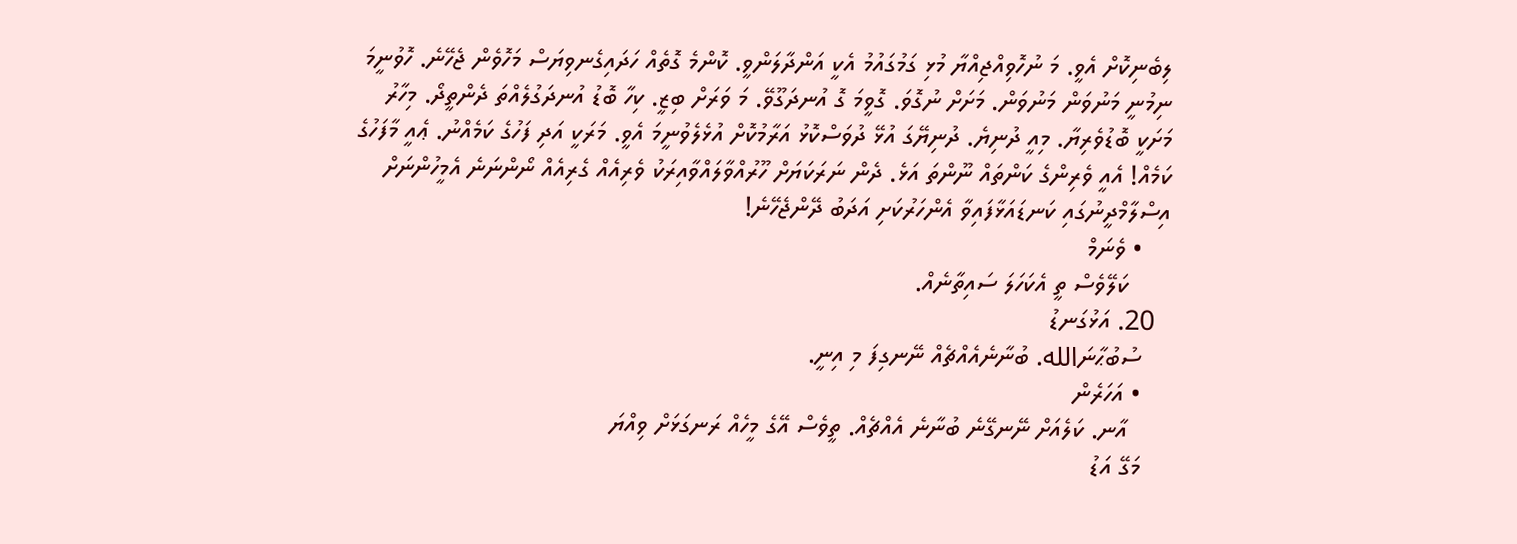ލިބެނިކޮށް އެވީ. މަ ނުހޮވިއްޖިއްޔާ މުޅި ގަމުގައުމު އެކީ އަންދާލަންވީ. ކޮންމެ ގޮތެއް ހަދައިގެނވިޔަސް މަހޮވެން ޖެހޭނެ. ހޮވުނީމަ ނިމުނީ މަނުވަން މަނުވަން. މަށަށް ނުގޮވަ. ގޮވީމަ ގޮ އުނދަގޫވޭ. މަ ވަރަށް ބިޒީ. ކިހާ ބޮޑު އުނދަގުލެއްތަ ދެންތީދޯ. މިހާރު މަށަކީ ބޮޑުވެރިޔާ. މިއީ ދުނިޔެ. ދުނިޔޭގަ އުޅޭ ދުވަސްކޮޅު އަރާމުކޮށް އުޅެލެވުނީމަ އެވީ. މަރަކީ އަދި ފަހުގެ ކަމެއްނު. ޢެއީ މާފަހުގެ ކަމެއް! އެއީ ވެރިންގެ ކަންތައް ނޫންތަ އަޅެ. ދެން ނަރަކަޔަށް ހޫރުއްވާލައްވާއިރަކު ވެރިއެއް ގެރިއެއް ނޯންނަނެ އެމީހުންނަށް އިސްލާމްދީނުގައި ކަނޑައަޅާފައިވާ އެންހަރުކަށި އަދަބު ދޭންޖެހޭނެ!
    • ވެނަމް
      ކަލޭވެސް ތީ އެކަހަލަ ސައިތާނެއް.
  20. އަޅުގަނޑު
    ސުބުޙާނަالله. ބުނާނެއެއްޗެއް ނޭނގިފަ މި އިނީ.
    • އަހަރެން
      އާނ. ކަލެއަށް ނޭނގޭނެ ބުނާނެ އެއްޗެއް. ތީވެސް އޭގެ މީހެއް ރަނގަޅަށް ވިއްޔަ
    މަގޭ އަޑު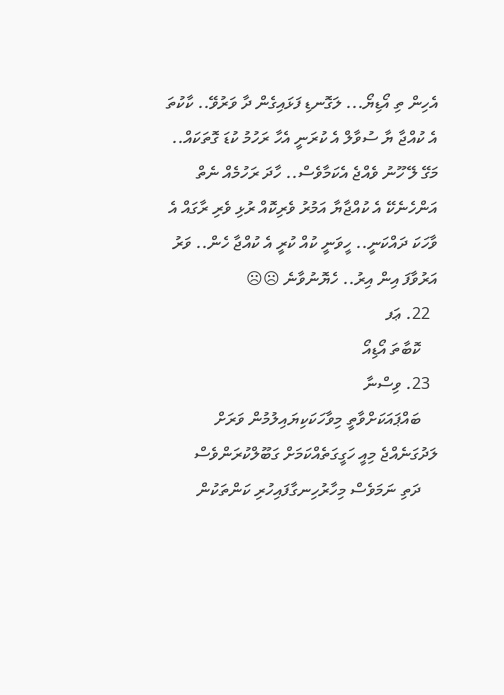އެހިން ތި އޯޑިޔޯ... ލަގޮނޑި ފަޅައިގެން ދާ ވަރުވޭ.. ކާކުތަ އެ ކުއްޖާ ޔާ ސުވާލް އެ ކުރަނީ އެހާ ރަހުމު ކުޑަ ގޮތަކައް.. މަގޭ ލޭ ހޫނު ވެއްޖެ އެކަމާވެސް.. ހާދަ ރަހުމެއް ނެތް އަންހެނެކޭ އެ ކުއްޖާޔާ އަމުރު ވެރިކޮއް ރުޅި ވެރި ރާގައް އެ ވާހަކަ ދައްކަނީ.. ހީވަނީ ކުއް ކުރީ އެ ކުއްޖާ ހެން.. ވަރު އަރުވާފަ އިން އިރު.. ހެޔޮނުވާނެ ☹☹
  22. ޢަފ
    ކޮބާތަ އޯޑިއޯ
  23. ވިސްނާ
    ބައްޕައަކަށްވާތީ މިވާހަކަކިޔައިލުމުން ވަރަށް ލަދުގަނެއްޖެ މިއީ ހަގީގަތެއްކަމަށް ގަބޫލްކުރަންވެސް
    ދަތި ނަމަވެސް މިހާރުހިނގާފައިހުރި ކަންތަކުން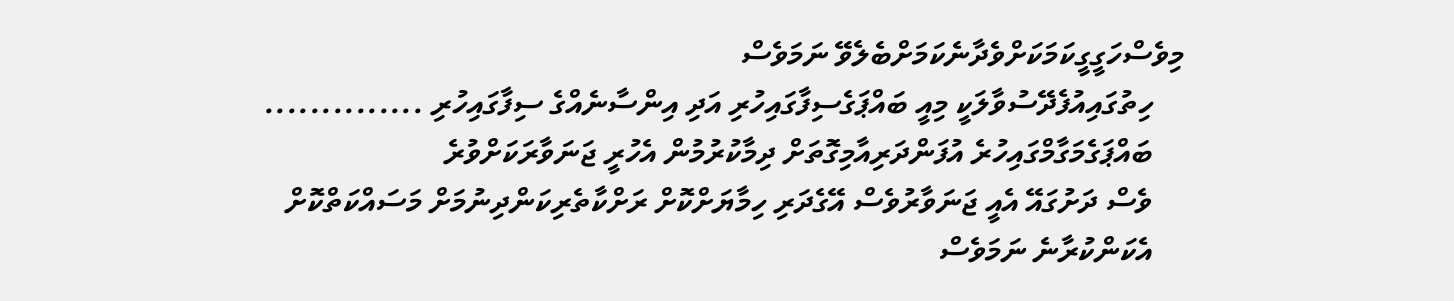މިވެސްހަގީގީކަމަކަށްވެދާނެކަމަށްބެލެވޭ ނަމަވެސް
    ހިތުގައިއުފެދޭސުވާލަކީ މިއީ ބައްޕަގެސިފާގައިހުރި އަދި އިންސާނެއްގެ ސިފާގައިހުރި ..............
    ބައްޕަގެމަގާމްގައިހުރެ އުފަންދަރިއާމިގޮތަށް ދިމާކުރުމުން އެހުރީ ޖަނަވާރަކަށްވުރެ
    ވެސް ދަށުގައޭ އެއީ ޖަނަވާރުވެސް އޭގެދަރި ހިމާޔަށްކޮށް ރަށްކާތެރިކަންދިނުމަށް މަސައްކަތްކޮށް
    އެކަންކުރާނެ ނަމަވެސް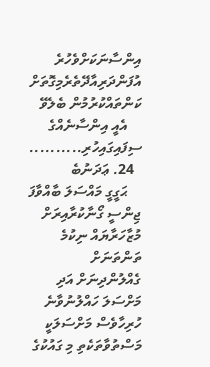އިންސާނަކަށްވެހުރެ އުފަންދަރިއާދޭތެރެމިގޮތަށް ކަންތައްކުރުމުން ބެލެވޭ
    އެއީ އިންސާނެއްގެ ސިފައިގައިހުރި..........
  24. ޢަދަނުބެ
    ޙަގީގީ މައްސަލަ ބާއްވާފަ ޖިންސީ ގޯނާކުރާއިރަށް މުޒާހަރާޔައް ނިކުމެ ތަންތަނަށް ގެއްލުންދިނަށް އަދި މަށްސަލަ ހައްލުނުވާނެ ހުރިހާވެސް މަށްސަލަކީ މަސްތުވާތަކެތި މި ގައުކުގެ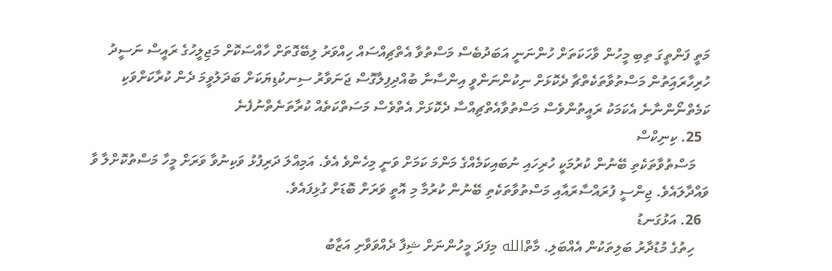މަތީ ފަންތީގަ ތިބި މީހުން ވާހަކަތަށް ހުންނަނީ އަބަދުބެސް މަސްތުވާ އެތްޗިއްސައް ހިއްވަރު ލިބޭގޮތަށް ހާއްސަކޮށް މަޖިލީހުގެ ރައީސް ނަސީދު ހުރިހާރައަިތުން މަސްތުވާތަކެތްޗާ ދެކޮޅަށް ނިކުންނަންވީ އިންސާނާ ބުއްދިފިލާގޮސް ޖަނަވާރު ސިނކުޑިޔަކަށް ބަދަލުވީމަ ދެން ކުރާކަށްވަކި ކަމެތްނޯންނާނެ އެކަމަކު ރައީތުންވެސް މަސްތުވާއެތްޗިއްސާ ދެކޮޅަށް އެތްވެސް މަސަތްކަތެއް ކުރާތަނެތްނުފެނެ
  25. ކިނިކްސް
    މަސްތުވާތަކެތި ބޭނުން ކުރުމަކީ ހުރިހައި ނުބައިކަމެއްގެ މަންމަ ކަމަށް ވަނީ މިހެންވެ އެވެ. އަމިއްލަ ދަރިފުޅު ވަކިނުވާ ވަރަށް މީހާ މަސްތުކޮށްލާ ވާ ވައްދާލައެވެ. ޖިންސީ ފުރައްސާރައާއި މަސްތުވާތަކެތި ބޭނުން ކުރުމާ މި އޮތީ ވަރަށް ބޮޑަށް ގުޅިފައެވެ.
  26. އަޅުގަނޑު
    ހިތުގެ މުޑުދާރު ބަލިތަކުން އެއްބަލި. މާތްالله މިފަދަ މީހުންނަށް ޝިފާ ދެއްވަވާށި އަޒާބު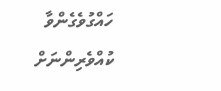ހައްގުވެގެންވާ ކުއްވެރިންނަށް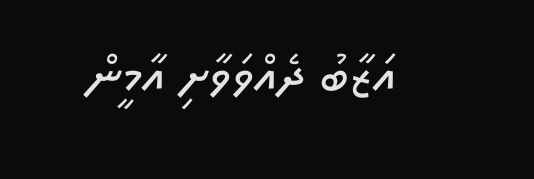އަޒާބު ދެއްވަވާށި އާމީން